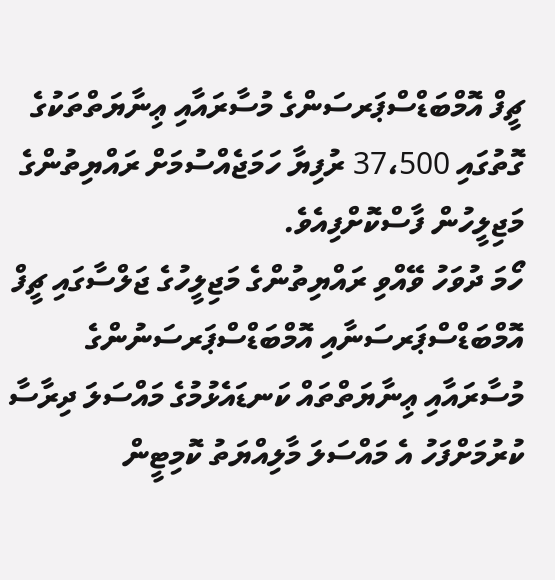ޗީފް އޮމްބަޑްސްޕަރސަންގެ މުސާރައާއި ޢިނާޔަތްތަކުގެ ގޮތުގައި 37،500 ރުފިޔާ ހަމަޖެއްސުމަށް ރައްޔިތުންގެ މަޖިލީހުން ފާސްކޮށްފިއެވެ.
ހޯމަ ދުވަހު ވޭއްވި ރައްޔިތުންގެ މަޖިލީހުގެ ޖަލްސާގައި ޗީފް އޮމްބަޑްސްޕަރސަނާއި އޮމްބަޑްސްޕަރސަނުންގެ މުސާރައާއި ޢިނާޔަތްތައް ކަނޑައެޅުމުގެ މައްސަލަ ދިރާސާ ކުރުމަށްފަހު އެ މައްސަލަ މާލިއްޔަތު ކޮމިޓީން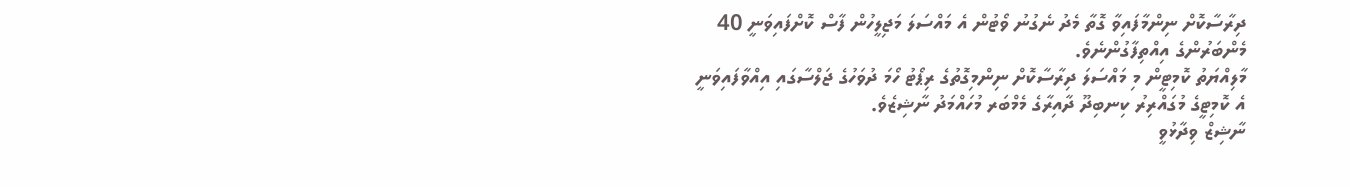ދިރާސާކޮށް ނިންމާފައިވާ ގޮތާ މެދު ނެގުނު ވޯޓުން އެ މައްސަލަ މަޖިލީހުން ފާސް ކޮށްފައިވަނީ 40 މެންބަރުންގެ އިއްތިފާގުންނެވެ.
މާލިއްޔަތު ކޮމިޓީން މި މައްސަލަ ދިރާސާކޮށް ނިންމިގޮތުގެ ރިޕޯޓު ހޯމަ ދުވަހުގެ ޖަލްސާގައި އިއްވާފައިވަނީ އެ ކޮމިޓީގެ މުގައްރިރު ކިނބިދޫ ދާއިރާގެ މެމްބަރ މުހައްމަދު ނާޝިޒެވެ.
ނާޝިޒް ވިދާޅުވީ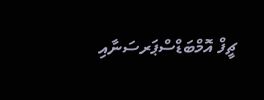ޗީފް އޮމްބަޑްސްޕަރސަނާއި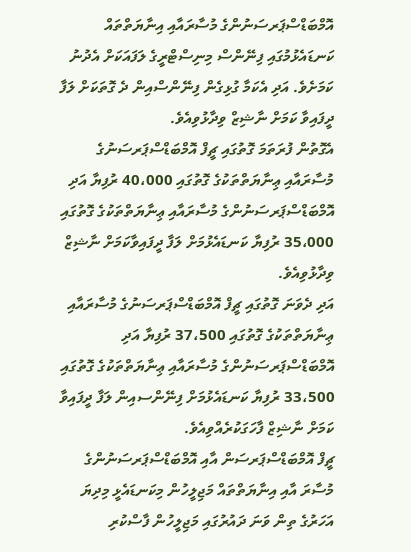އޮމްބަޑްސްޕަރސަނުންގެ މުސާރައާއި އިނާޔަތްތައް ކަނޑައެޅުމުގައި ފިނޭންސް މިނިސްޓްރީގެ ލަފައަކަށް އެދުނު ކަމަށެވެ. އަދި އެކަމާ ގުޅިގެން ފިނޭންސްއިން ދެ ގޮތަކަށް ލަފާ ދީފައިވާ ކަމަށް ނާޝިޒް ވިދާޅުވިއެވެ.
އެގޮތުން ފުރަތަމަ ގޮތުގައި ޗީފް އޮމްބަޑްސްޕަރސަނުގެ މުސާރައާއި ޢިނާޔަތްތަކުގެ ގޮތުގައި 40،000 ރުފިޔާ އަދި އޮމްބަޑްސްޕަރސަނުންގެ މުސާރައާއި ޢިނާޔަތްތަކުގެ ގޮތުގައި 35،000 ރުފިޔާ ކަނޑައެޅުމަށް ލަފާ ދީފައިވާކަމަށް ނާޝިޒް ވިދާޅުވިއެވެ.
އަދި ދެވަނަ ގޮތުގައި ޗީފް އޮމްބަޑްސްޕަރސަނުގެ މުސާރައާއި ޢިނާޔަތްތަކުގެ ގޮތުގައި 37،500 ރުފިޔާ އަދި އޮމްބަޑްސްޕަރސަނުންގެ މުސާރައާއި ޢިނާޔަތްތަކުގެ ގޮތުގައި 33،500 ރުފިޔާ ކަނޑައެޅުމަށް ފިނޭންސއިން ލަފާ ދީފައިވާ ކަމަށް ނާޝިޒް ފާހަގަކުރެއްވިއެވެ.
ޗީފް އޮމްބަޑްސްޕަރސަން އާއި އޮމްބަޑްސްޕަރސަނުންގެ މުސާރަ އާއި އިނާޔަތްތައް މަޖިލީހުން މިކަނޑައެޅީ މިދިޔަ އަހަރުގެ ތިން ވަނަ ދައުރުގައި މަޖިލީހުން ފާސްކުރި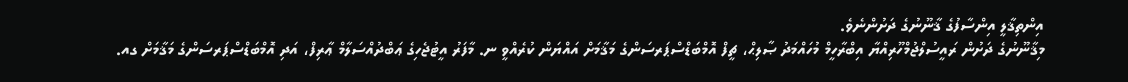އިންތިޤާލީ އިންސާފުގެ ޤާނޫނުގެ ދަށުންނެވެ.
މިޤާނޫނުގެ ދަށުން ރައީސުލްޖުމްހޫރިއްޔާ އިބްރާހީމް މުހައްމަދު ޞާލިޙް، ޗީފް އޮމްބަޑްސްޕަރސަންގެ މަޤާމަށް އައްޔަން ކުރެއްވީ ނ. މާފަރު އީޓުޖެހިގެ ޢަބްދުއްސަލާމް ޢާރިފް، އަދި އޮމްބަޑްސްޕަރސަންގެ މަޤާމަށް ގއ.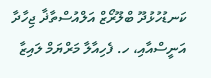ކަނޑުހުޅުދޫ ބްލޫރޯޒް އަލްއުސްތާޛާ ޖިހާދާ އަނީސްއާއި، ހ. ފެހިއާލާ މަރްޔަމް ލައިޒާ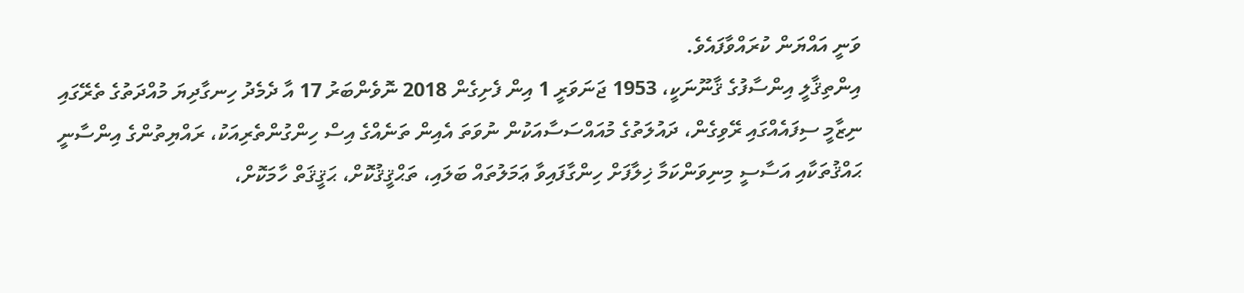ވަނީ އައްޔަން ކުރައްވާފައެވެ.
އިންތިޤާލީ އިންސާފުގެ ޤާނޫނަކީ، 1953 ޖަނަވަރީ 1 އިން ފެށިގެން 2018 ނޮވެންބަރު 17 އާ ދެމެދު ހިނގާދިޔަ މުއްދަތުގެ ތެރޭގައި ނިޒާމީ ސިފައެއްގައި ރޭވިގެން، ދައުލަތުގެ މުއައްސަސާއަކުން ނުވަތަ އެއިން ތަނެއްގެ އިސް ހިންގުންތެރިއަކު، ރައްޔިތުންގެ އިންސާނީ ޙައްޤުތަކާއި އަސާސީ މިނިވަންކަމާ ޚިލާފަށް ހިންގާފައިވާ ޢަމަލުތައް ބަލައި، ތަޙްޤީޤުކޮށް، ޙަޤީޤަތް ހާމަކޮށް،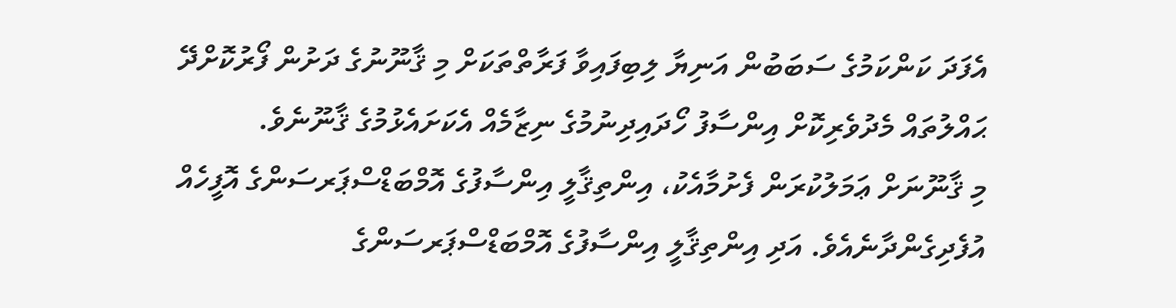އެފަދަ ކަންކަމުގެ ސަބަބުން އަނިޔާ ލިބިފައިވާ ފަރާތްތަކަށް މި ޤާނޫނުގެ ދަށުން ފޯރުކޮށްދޭ ޙައްލުތައް މެދުވެރިކޮށް އިންސާފު ހޯދައިދިނުމުގެ ނިޒާމެއް އެކަށައެޅުމުގެ ޤާނޫނެވެ.
މި ޤާނޫނަށް ޢަމަލުކުރަން ފެށުމާއެކު، އިންތިޤާލީ އިންސާފުގެ އޮމްބަޑްސްޕަރސަންގެ އޮފީހެއް އުފެދިގެންދާނެއެވެ. އަދި އިންތިޤާލީ އިންސާފުގެ އޮމްބަޑްސްޕަރސަންގެ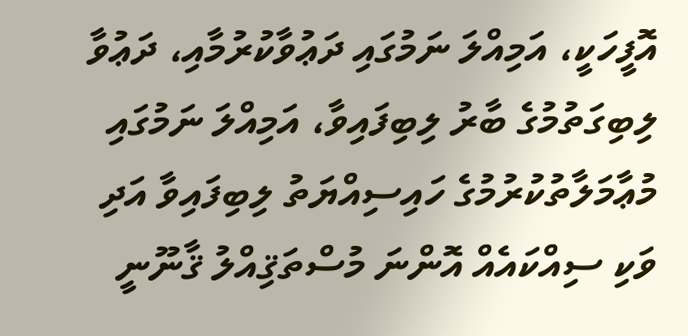އޮފީހަކީ، އަމިއްލަ ނަމުގައި ދަޢުވާކުރުމާއި، ދަޢުވާ ލިބިގަތުމުގެ ބާރު ލިބިފައިވާ، އަމިއްލަ ނަމުގައި މުޢާމަލާތުކުރުމުގެ ހައިސިއްޔަތު ލިބިފައިވާ އަދި ވަކި ސިއްކައެއް އޮންނަ މުސްތަޤިއްލު ޤާނޫނީ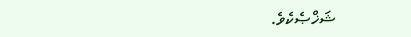ޝަޚްޞެކެވެ.